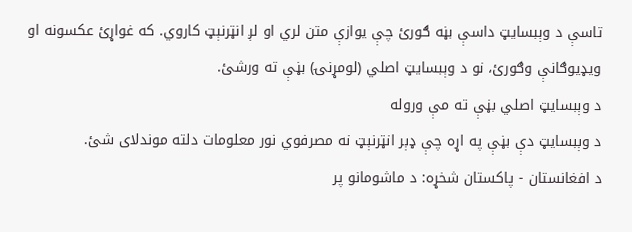تاسې د وېبسایټ داسې بڼه ګورئ چې یوازې متن لري او لږ انټرنېټ کاروي. که غواړئ عکسونه او ویډیوګانې وګورئ، نو د وېبسایټ اصلي (لومړنۍ) بڼې ته ورشئ.
د وېبسایټ اصلي بڼې ته مې وروله
د وېبسایټ دې بڼې په اړه چې ډېر انټرنېټ نه مصرفوي نور معلومات دلته موندلای شئ.
د افغانستان - پاکستان شخړه: د ماشومانو پر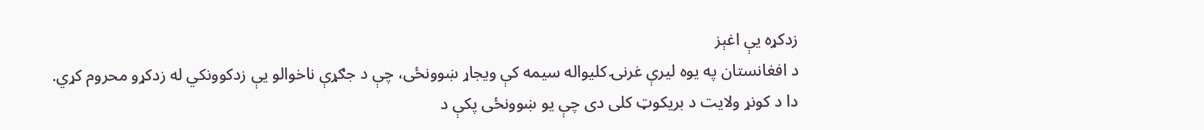زدکړه یې اغېز
د افغانستان په یوه لیرې غرنۍ کلیواله سیمه کې ویجاړ ښوونځی، چې د جګړې ناخوالو یې زدکوونکي له زدکړو محروم کړي.
دا د کونړ ولایت د بریکوټ کلی دی چې یو ښوونځی پکې د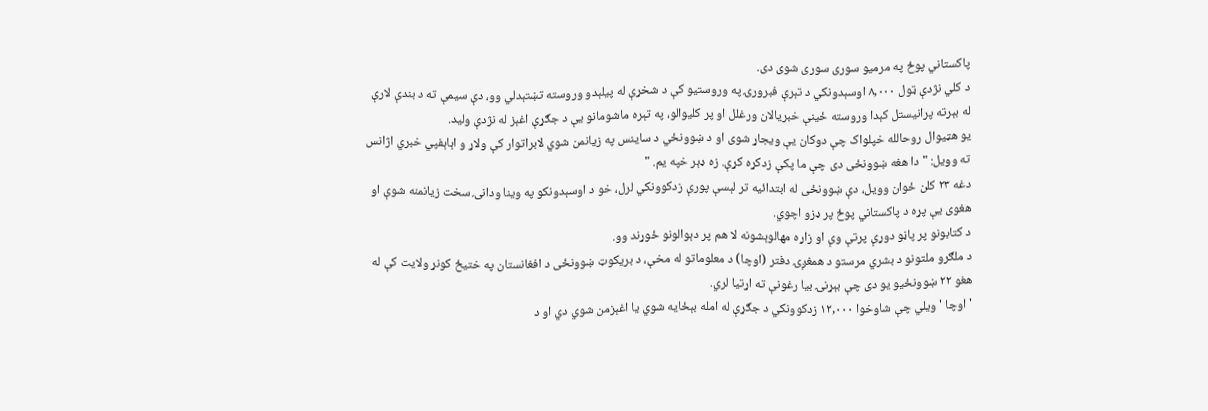پاکستاني پوځ په مرمیو سوری سوری شوی دی.
د کلي نژدې ټول ۸,۰۰۰ اوسېدونکي د تېرې فبرورۍ په وروستیو کې د شخړې له پیلېدو وروسته تښتېدلي وو، دې سیمې ته د بندې لارې له بېرته پرانیستل کېدا وروسته ځینې خبریالان ورغلل او پر کلیوالو، په تېره ماشومانو یې د جګړې اغېز له نژدې ولید.
یو هټیوال روحالله خپلواک چې دوکان یې ویجاړ شوی او د ښوونځي د ساینس په زیانمن شوي لابراتوار کې ولاړ و اېاېفپي خبري اژانس ته وویل: "دا هغه ښوونځی دی چې ما پکې زدکړه کړې. زه ډېر خپه یم. "
دغه ۲۳ کلن ځوان وویل، دې ښوونځی له ابتدائیه تر لېسې پورې زدکوونکي لرل، خو د اوسېدونکو په وینا ودانۍ سخت زیانمنه شوې او هغوی یې پړه د پاکستاني پوځ پر ډزو اچوي.
د کتابونو پر پاڼو دوړې پرتې وې او زاړه مهالوېشونه لا هم پر دېوالونو ځوړند وو.
د ملګرو ملتونو د بشري مرستو د همغږۍ دفتر (اوچا) د معلوماتو له مخې، د بریکوټ ښوونځی د افغانستان په ختیځ کونړ ولایت کې له هغو ۲۲ ښوونځیو یو دی چې بېړنۍ بیا رغونې ته اړتیا لري.
' اوچا ' ویلي چې شاوخوا ۱۲,۰۰۰ زدکوونکي د جګړې له امله بېځایه شوي یا اغېزمن شوي دي او د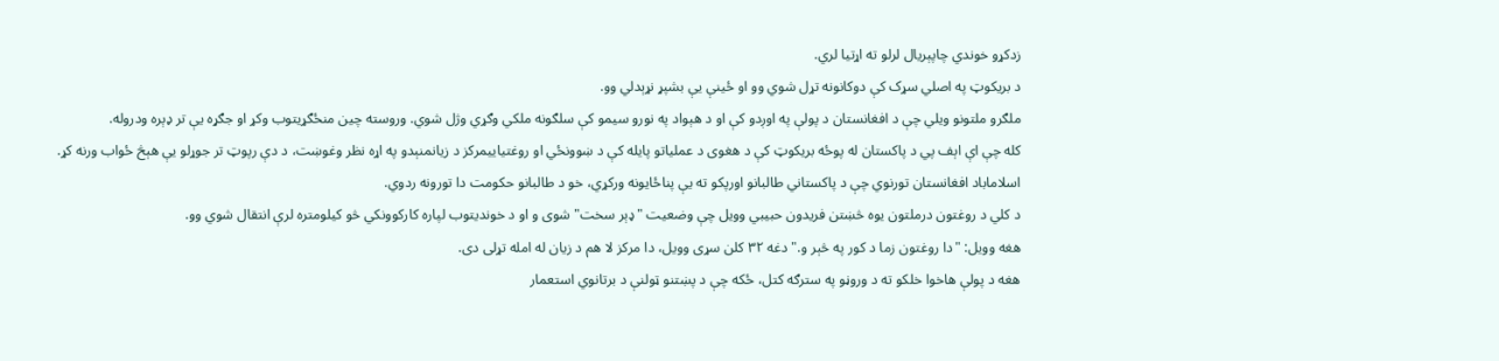زدکړو خوندي چاپېریال لرلو ته اړتیا لري.
د بریکوټ په اصلي سړک کې دوکانونه تړل شوي وو او ځینې یې بشپړ نړېدلي وو.
ملګرو ملتونو ویلي چې د افغانستان د پولې په اوږدو کې او د هېواد په نورو سیمو کې سلګونه ملکي وګړي وژل شوي. وروسته چین منځګړیتوب وکړ او جګړه یې تر ډېره ودروله.
کله چې اې اېف پي د پاکستان له پوځه بریکوټ کې د هغوی د عملیاتو پایله کې د ښوونځي او روغتیاييمرکز د زیانمنېدو په اړه نظر وغوښت، د دې رپوټ تر جوړلو یې هېڅ ځواب ورنه کړ.
اسلاماباد افغانستان تورنوي چې د پاکستاني طالبانو اورپکو ته یې پناځایونه ورکړي، خو د طالبانو حکومت دا تورونه ردوي.
د کلي د روغتون درملتون یوه څښتن فریدون حبیبي وویل چې وضعیت "ډېر سخت" شوی و او د خوندیتوب لپاره کارکوونکي څو کیلومتره لرې انتقال شوي وو.
هغه وویل: "دا روغتون زما د کور په څېر و." دغه ۳۲ کلن سړی وویل، دا مرکز لا هم د زیان له امله تړلی دی.
هغه د پولې هاخوا خلکو ته د وروڼو په سترګه کتل، ځکه چې د پښتنو ټولنې د برتانوي استعمار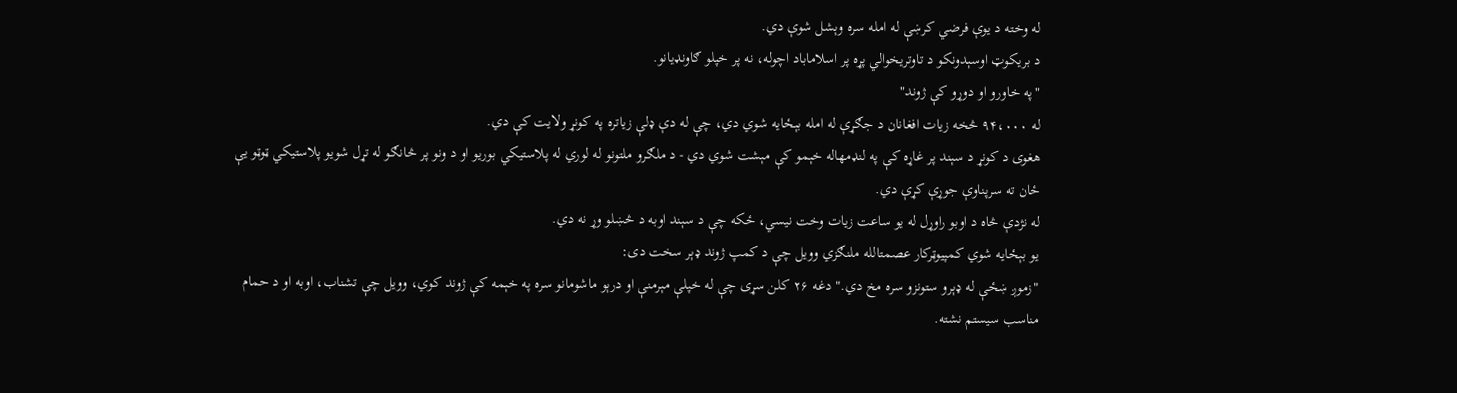له وخته د یوې فرضي کرښې له امله سره وېشل شوې دي.
د بریکوټ اوسېدونکو د تاوتریخوالي پړه پر اسلاماباد اچوله، نه پر خپلو ګاونډیانو.
"په خاورو او دوړو کې ژوند"
له ۹۴،۰۰۰ څخه زیات افغانان د جګړې له امله بېځایه شوي دي، چې له دې ډلې زیاتره په کونړ ولایت کې دي.
هغوی د کونړ د سېند پر غاړه کې په لنډمهاله خېمو کې مېشت شوي دي - د ملګرو ملتونو له لوري له پلاستیکي بوریو او د ونو پر څانګو له تړل شویو پلاستیکي ټوټو یې ځان ته سرپناوې جوړې کړې دي.
له نژدې څاه د اوبو راوړل له یو ساعت زیات وخت نیسي، ځکه چې د سېند اوبه د څښلو وړ نه دي.
یو بېځایه شوي کمپیوټرکار عصمتالله ملنګزي وویل چې د کمپ ژوند ډېر سخت دی:
"زموږ ښځې له ډېرو ستونزو سره مخ دي." دغه ۲۶ کلن سړی چې له خپلې مېرمنې او درېو ماشومانو سره په خېمه کې ژوند کوي، وویل چې تشناب، اوبه او د حمام مناسب سیستم نشته.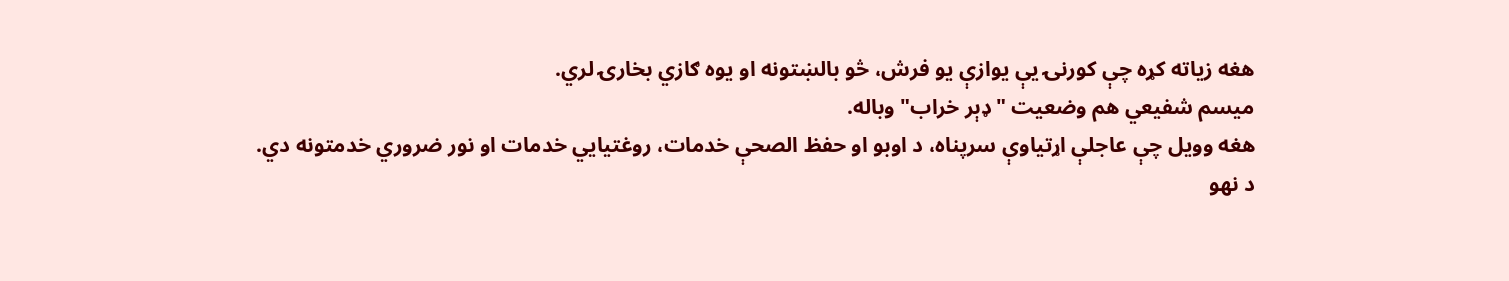هغه زیاته کړه چې کورنۍ یې یوازې یو فرش، څو بالښتونه او یوه ګازي بخارۍ لري.
میسم شفیعي هم وضعیت "ډېر خراب" وباله.
هغه وویل چې عاجلې اړتیاوې سرپناه، د اوبو او حفظ الصحې خدمات، روغتیايي خدمات او نور ضروري خدمتونه دي.
د نهو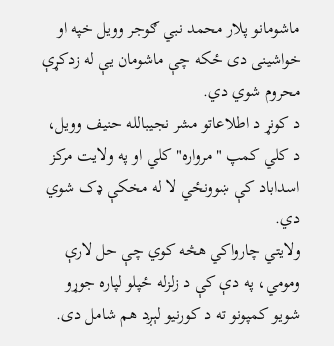ماشومانو پلار محمد نبي ګوجر وویل خپه او خواشینی دی ځکه چې ماشومان یې له زدکړې محروم شوي دي.
د کونړ د اطلاعاتو مشر نجیبالله حنیف وویل، د کلي کمپ "مرواره" کلي او په ولایت مرکز اسداباد کې ښوونځي لا له مخکې ډک شوي دي.
ولایتي چارواکي هڅه کوي چې حل لارې ومومي، په دې کې د زلزله ځپلو لپاره جوړو شویو کمپونو ته د کورنیو لېږد هم شامل دی.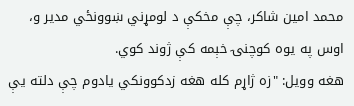محمد امین شاکر، چې مخکې د لومړني ښوونځي مدیر و، اوس په یوه کوچنۍ خېمه کې ژوند کوي.
هغه وویل: "زه ژاړم کله هغه زدکوونکي یادوم چې دلته یې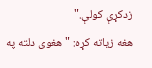زدکړې کولې."
هغه زیاته کړه: "هغوی دلته په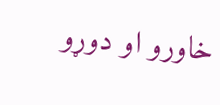خاورو او دوړو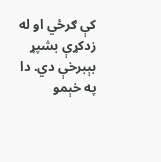کې ګرځي او له زدکړې بشپړ بېبرخې دي. دا په خېمو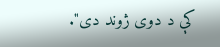کې د دوی ژوند دی".